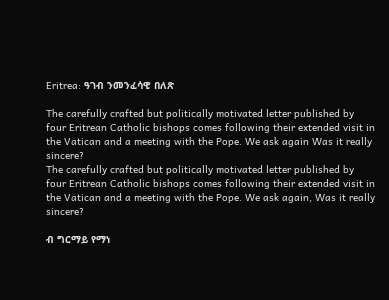Eritrea: ዓገብ ንመንፈሳዊ በለጽ

The carefully crafted but politically motivated letter published by four Eritrean Catholic bishops comes following their extended visit in the Vatican and a meeting with the Pope. We ask again Was it really sincere?
The carefully crafted but politically motivated letter published by four Eritrean Catholic bishops comes following their extended visit in the Vatican and a meeting with the Pope. We ask again, Was it really sincere?

ብ ግርማይ የማነ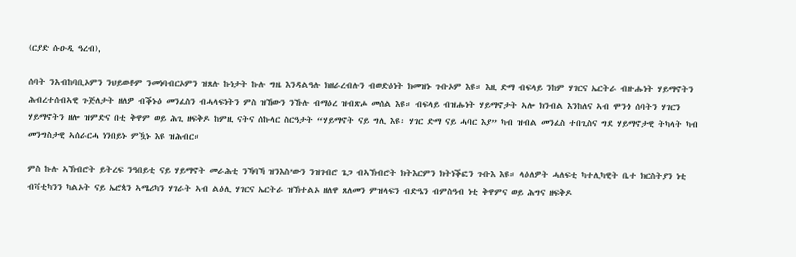(ርያድ ሱዑዲ ዓረብ),

ሰባት ንአብከባቢኦምን ንህይወቶም ንመነባብርኦምን ዝጸሉ ኩነታት ኩሉ ግዜ እንዳልዓሉ ክዘራረብሉን ብወድዕነት ክመዝኑ ጉቡኦም እዩ። እዚ ድማ ብፍላይ ንከም ሃገርና ኤርትራ ብዙሑነት ሃይማኖትን ሕብረተሰብኣዊ ጉጅለታት ዘለዎ ብቕኑዕ መንፈስን ብሓላፍነትን ምስ ዝኸውን ንኹሉ ብማዕረ ዝብጽሖ መሰል እዩ። ብፍላይ ብዝሑነት ሃይማኖታት ኣሎ ክንብል እንከለና ኣብ ሞንጎ ሰባትን ሃገርን ሃይማኖትን ዘሎ ዝምድና በቲ ቅዋም ወይ ሕጊ ዘፍቅዶ ከምዚ ናትና ሰኩላር ስርዓታት “ሃይማኖት ናይ ግሊ እዩ፡ ሃገር ድማ ናይ ሓባር እያ” ካብ ዝብል መንፈስ ተበጊስና ግደ ሃይማኖታዊ ትካላት ካብ መንግስታዊ ኣሰራርሓ ነንበይኑ ምዃኑ እዩ ዝሕብር።

ምስ ኩሉ ኣኽብሮት ይትረፍ ንዓበይቲ ናይ ሃይማኖት መራሕቲ ንኻባኻ ዝንእስ’ውን ንዝገብሮ ጌጋ ብኣኽብሮት ክትእርምን ክትነቕፎን ጉቡእ እዩ። ላዕለዎት ሓለፍቲ ካተሊካዊት ቤተ ክርስትያን ነቲ ብቫቲካንን ካልኦት ናይ ኤሮጳን ኣሜሪካን ሃገራት ኣብ ልዕሊ ሃገርና ኤርትራ ዝኽተልኦ ዘለዋ ጸለመን ምዝላፍን ብድዔን ብምስዓብ ነቲ ቅዋምና ወይ ሕግና ዘፍቅዶ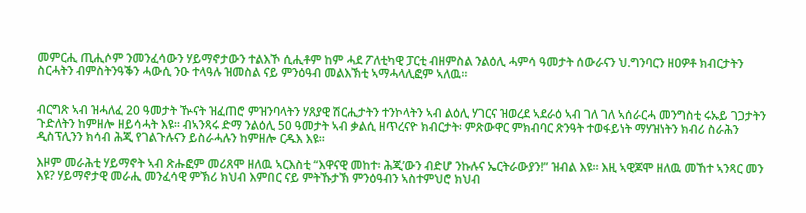መምርሒ ጢሒሶም ንመንፈሳውን ሃይማኖታውን ተልእኾ ሲሒቶም ከም ሓደ ፖለቲካዊ ፓርቲ ብዘምስል ንልዕሊ ሓምሳ ዓመታት ሰውራናን ህ.ግንባርን ዘዐዎቶ ክብርታትን ስርሓትን ብምስትንዓቕን ሓውሲ ንዑ ተላዓሉ ዝመስል ናይ ምንዕዓብ መልእኽቲ ኣማሓላሊፎም ኣለዉ።


ብርግጽ ኣብ ዝሓለፈ 20 ዓመታት ዂናት ዝፈጠሮ ምዝንባላትን ሃጸያዊ ሽርሒታትን ተንኮላትን ኣብ ልዕሊ ሃገርና ዝወረደ ኣደራዕ ኣብ ገለ ገለ ኣሰራርሓ መንግስቲ ሩኡይ ገጋታትን ጉድለትን ከምዘሎ ዘይሳሓት እዩ። ብኣንጻሩ ድማ ንልዕሊ 50 ዓመታት ኣብ ቃልሲ ዘጥረናዮ ክብርታት፡ ምጽውዋር ምክብባር ጽንዓት ተወፋይነት ማሃዝነትን ክብሪ ስራሕን ዲስፕሊንን ክሳብ ሕጂ የገልጉሉናን ይስራሓሉን ከምዘሎ ርዱእ እዩ።

እዞም መራሕቲ ሃይማኖት ኣብ ጽሑፎም መሪጸሞ ዘለዉ ኣርእስቲ “እዋናዊ መከተ፡ ሕጂ’ውን ብድሆ ንኩሉና ኤርትራውያን!” ዝብል እዩ። እዚ ኣዊጆሞ ዘለዉ መኸተ ኣንጻር መን እዩ? ሃይማኖታዊ መራሒ መንፈሳዊ ምኽሪ ክህብ እምበር ናይ ምትኹታኽ ምንዕዓብን ኣስተምህሮ ክህብ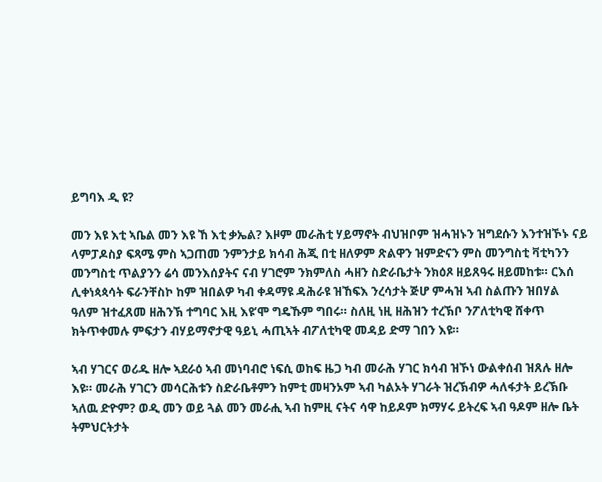ይግባእ ዲ ዩ?

መን እዩ እቲ ኣቤል መን እዩ ኸ እቲ ቃኤል? እዞም መራሕቲ ሃይማኖት ብህዝቦም ዝሓዝኑን ዝግደሱን እንተዝኾኑ ናይ ላምፓዶስያ ፍጻሜ ምስ ኣጋጠመ ንምንታይ ክሳብ ሕጂ በቲ ዘለዎም ጽልዋን ዝምድናን ምስ መንግስቲ ቫቲካንን መንግስቲ ጥልያንን ሬሳ መንእሰያትና ናብ ሃገሮም ንክምለስ ሓዘን ስድራቤታት ንክዕጾ ዘይጸዓሩ ዘይመከቱ። ርእሰ ሊቀነጳጳሳት ፍራንቸስኮ ከም ዝበልዎ ካብ ቀዳማዩ ዳሕራዩ ዝኸፍእ ንረሳታት ጅሆ ምሓዝ ኣብ ስልጡን ዝበሃል ዓለም ዝተፈጸመ ዘሕንኽ ተግባር እዚ እዩ’ሞ ግዴኹም ግበሩ። ስለዚ ነዚ ዘሕዝን ተረኽቦ ንፖለቲካዊ ሸቀጥ ክትጥቀመሉ ምፍታን ብሃይማኖታዊ ዓይኒ ሓጢኣት ብፖለቲካዊ መዳይ ድማ ገበን እዩ።

ኣብ ሃገርና ወሪዱ ዘሎ ኣደራዕ ኣብ መነባብሮ ነፍሲ ወከፍ ዜጋ ካብ መራሕ ሃገር ክሳብ ዝኾነ ውልቀሰብ ዝጸሉ ዘሎ እዩ። መራሕ ሃገርን መሳርሕቱን ስድራቤቶምን ከምቲ መዛንኦም ኣብ ካልኦት ሃገራት ዝረኽብዎ ሓለፋታት ይረኽቡ ኣለዉ ድዮም? ወዲ መን ወይ ጓል መን መራሒ ኣብ ከምዚ ናትና ሳዋ ከይዶም ክማሃሩ ይትረፍ ኣብ ዓዶም ዘሎ ቤት ትምህርትታት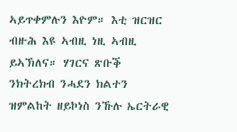ኣይጥቀምሉን እዮም። እቲ ዝርዝር ብዙሕ እዩ ኣብዚ ነዚ ኣብዚ ይኣኽለና። ሃገርና ጽቡቕ ንክትረክብ ንሓደን ክልተን ዝምልከት ዘይኮነስ ንኹሉ ኤርትራዊ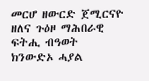መርሆ ዘውርድ ጀሚርናዮ ዘለና ጉዕዞ ማሕበራዊ ፍትሒ ብዓወት ክንውድኦ ሓያል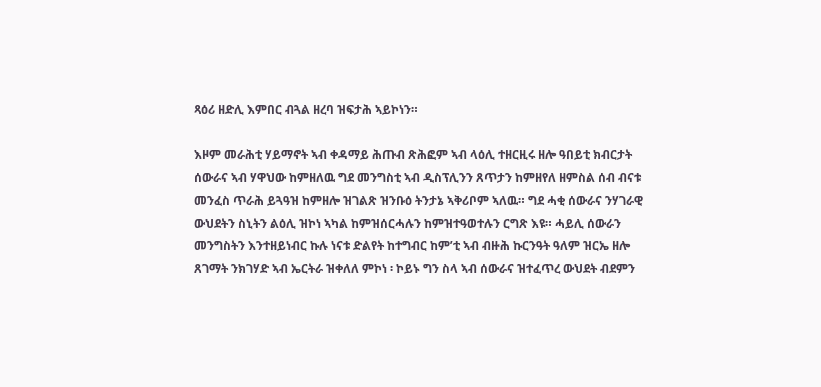ጻዕሪ ዘድሊ እምበር ብጓል ዘረባ ዝፍታሕ ኣይኮነን።

እዞም መራሕቲ ሃይማኖት ኣብ ቀዳማይ ሕጡብ ጽሕፎም ኣብ ላዕሊ ተዘርዚሩ ዘሎ ዓበይቲ ክብርታት ሰውራና ኣብ ሃዋህው ከምዘለዉ ግደ መንግስቲ ኣብ ዲስፕሊንን ጸጥታን ከምዘየለ ዘምስል ሰብ ብናቱ መንፈስ ጥራሕ ይጓዓዝ ከምዘሎ ዝገልጽ ዝንቡዕ ትንታኔ ኣቅሪቦም ኣለዉ። ግደ ሓቂ ሰውራና ንሃገራዊ ውህደትን ስኒትን ልዕሊ ዝኮነ ኣካል ከምዝሰርሓሉን ከምዝተዓወተሉን ርግጽ እዩ። ሓይሊ ሰውራን መንግስትን እንተዘይነብር ኩሉ ነናቱ ድልየት ከተግብር ከም’ቲ ኣብ ብዙሕ ኩርንዓት ዓለም ዝርኤ ዘሎ ጸገማት ንክገሃድ ኣብ ኤርትራ ዝቀለለ ምኮነ ፡ ኮይኑ ግን ስላ ኣብ ሰውራና ዝተፈጥረ ውህደት ብደምን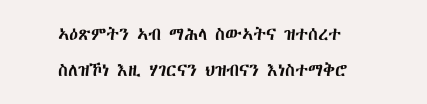ኣዕጽምትን ኣብ ማሕላ ስውኣትና ዝተሰረተ ስለዝኾነ እዚ ሃገርናን ህዝብናን እነስተማቅሮ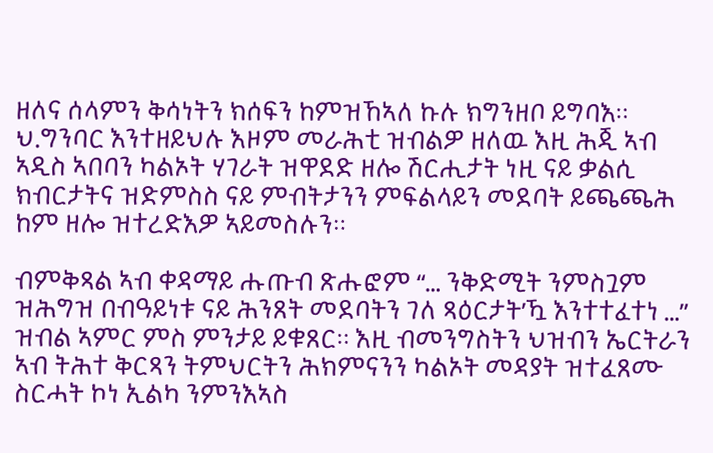ዘለና ሰላምን ቅሳነትን ክሰፍን ከምዝኸኣለ ኩሉ ክግንዘቦ ይግባእ። ህ.ግንባር እንተዘይህሉ እዞም መራሕቲ ዝብልዎ ዘለዉ እዚ ሕጂ ኣብ ኣዲስ ኣበባን ካልኦት ሃገራት ዝዋደድ ዘሎ ሽርሒታት ነዚ ናይ ቃልሲ ክብርታትና ዝድምስስ ናይ ምብትታንን ምፍልላይን መደባት ይጫጫሕ ከም ዘሎ ዝተረድእዎ ኣይመስሉን።

ብምቅጻል ኣብ ቀዳማይ ሑጡብ ጽሑፎም “… ንቅድሚት ንምስጓም ዝሕግዝ በብዓይነቱ ናይ ሕንጸት መደባትን ገለ ጻዕርታት’ዃ እንተተፈተነ …” ዝብል ኣምር ምስ ምንታይ ይቁጸር። እዚ ብመንግስትን ህዝብን ኤርትራን ኣብ ትሕተ ቅርጻን ትምህርትን ሕክምናንን ካልኦት መዳያት ዝተፈጸሙ ስርሓት ኮነ ኢልካ ንምንእኣስ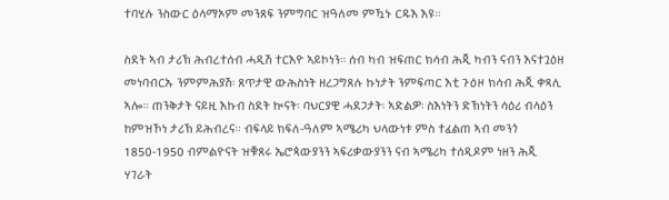ተባሂሉ ንስውር ዕላማኦም መንጸፍ ንምግባር ዝዓለመ ምዃኑ ርዱእ እዩ።

ስደት ኣብ ታሪኽ ሕብረተሰብ ሓዲሽ ተርእዮ ኣይኮነን። ሰብ ካብ ዝፍጠር ክሳብ ሕጂ ካብን ናብን እናተጓዕዘ መነባብርኡ ንምምሕያሽ፡ ጸጥታዊ ውሕስነት ዘረጋግጸሉ ኩነታት ንምፍጣር እቲ ጉዕዞ ክሳብ ሕጂ ቀጻሊ ኣሎ። ጠንቅታት ናይዚ እኩብ ስደት ኲናት፡ ባህርያዊ ሓደጋታት፡ ኣድልዎ፡ ስእነትን ድኽነትን ሳዕሪ ብላዕን ከምዝኾነ ታሪኽ ይሕብረና። ብፍላይ ክፍለ-ዓለም ኣሜሪካ ህላውነቱ ምስ ተፈልጠ ኣብ መንጎ 1850-1950 ብምልዮናት ዝቑጸሩ ኤሮጳውያንን ኣፍሪቃውያንን ናብ ኣሜሪካ ተሰዲዶም ነዘን ሕጂ ሃገራት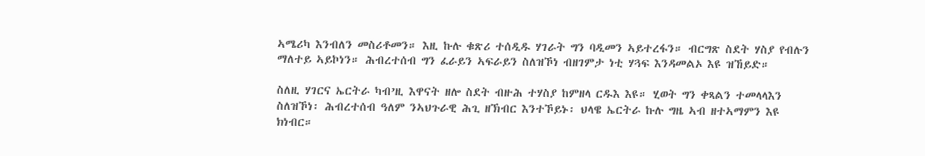ኣሜሪካ እንብለን መስሪቶመን። እዚ ኩሉ ቁጽሪ ተሰዲዱ ሃገራት ግን ባዲመን ኣይተረፋን። ብርግጽ ስደት ሃስያ የብሉን ማለተይ ኣይኮነን። ሕብረተሰብ ግን ፈራይን ኣፍራይን ስለዝኾነ ብዘገምታ ነቲ ሃጓፍ እንዳመልኦ እዩ ዝኸይድ።

ስለዚ ሃገርና ኤርትራ ካብ’ዚ እዋናት ዘሎ ስደት ብዙሕ ተሃስያ ከምዘላ ርዱእ እዩ። ሂወት ግን ቀጻልን ተመላላእን ስለዝኾነ፡ ሕብረተሰብ ዓለም ንኣህጉራዊ ሕጊ ዘኽብር እንተኾይኑ፡ ህላዌ ኤርትራ ኩሉ ግዜ ኣብ ዘተኣማምን እዩ ክነብር።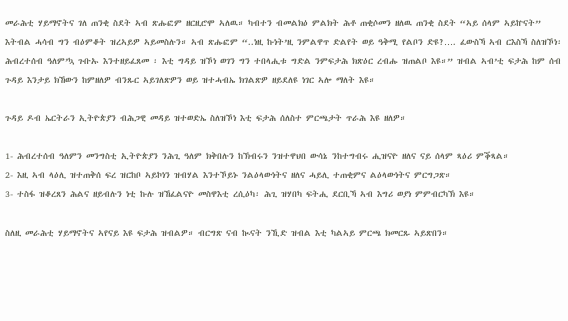መራሕቲ ሃይማኖትና ገለ ጠንቂ ስደት ኣብ ጽሑፎም ዘርዚሮሞ ኣለዉ። ካብተን ብመልክዕ ምልክት ሕቶ ጠቂሶመን ዘለዉ ጠንቂ ስደት “ኣይ ሰላም ኣይኵናት” እትብል ሓሳብ ግን ብዕምቆት ዝረኣይዎ ኣይመስሉን። ኣብ ጽሑፎም “..ነዚ ኩነት’ዚ ንምልዋጥ ድልየት ወይ ዓቅሚ የልቦን ድዩ?…. ፈውስኻ ኣብ ርእስኻ ስለዝኾነ፡ ሕብረተሰብ ዓለም’ኳ ጉቡኡ እንተዘይፈጸመ ፡ እቲ ግዳይ ዝኾነ ወገን ግን ተበላሒቱ ግድል ንምፍታሕ ክጽዕር ረብሑ ዝጠልቦ እዩ።” ዝብል ኣብ’ቲ ፍታሕ ከም ሰብ ጉዳይ እንታይ ክኸውን ከምዘለዎ ብንጹር ኣይገለጽዎን ወይ ዝተሓብኤ ክገልጽዎ ዘይደለዩ ነገር ኣሎ ማለት እዩ።

ጉዳይ ዶብ ኤርትራን ኢትዮጵያን ብሕጋዊ መዳይ ዝተወድኤ ስለዝኾነ እቲ ፍታሕ ሰለስተ ምርጫታት ጥራሕ እዩ ዘለዎ።

1- ሕብረተሰብ ዓለምን መንግስቲ ኢትዮጵያን ንሕጊ ዓለም ክቅበሉን ከኽብሩን ንዝተዋህበ ውሳኔ ንከተግብሩ ሒዝናዮ ዘለና ናይ ሰላም ጻዕሪ ምቕጻል።
2- እዚ ኣብ ላዕሊ ዝተጠቅሰ ፍረ ዝርከቦ ኣይኮነን ዝብሃል እንተኾይኑ ንልዕላውነትና ዘለና ሓይሊ ተጠቂምና ልዕላውነትና ምርግጋጽ።
3- ተስፋ ዝቆረጸን ሕልና ዘይብሉን ነቲ ኩሉ ዝኸፈልናዮ መስዋእቲ ረሲዕካ፡ ሕጊ ዝሃበካ ፍትሒ ደርቢኻ ኣብ እግሪ ወያነ ምምብርካኽ እዩ።

ስለዚ መራሕቲ ሃይማኖትና ኣየናይ እዩ ፍታሕ ዝብልዎ። ብርግጽ ናብ ኲናት ንኺድ ዝብል እቲ ካልኣይ ምርጫ ክመርጹ ኣይጽበን።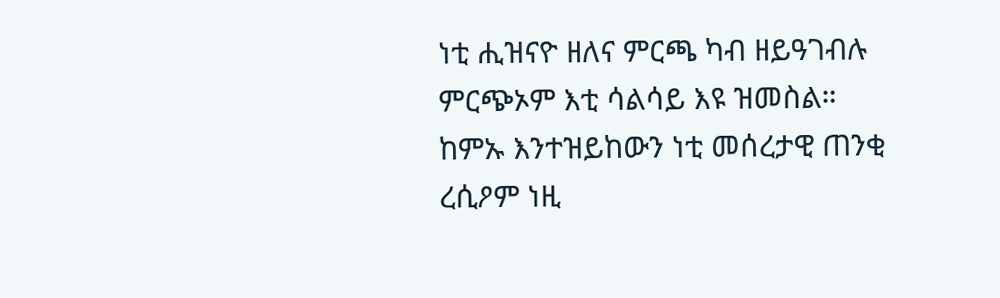ነቲ ሒዝናዮ ዘለና ምርጫ ካብ ዘይዓገብሉ ምርጭኦም እቲ ሳልሳይ እዩ ዝመስል። ከምኡ እንተዝይከውን ነቲ መሰረታዊ ጠንቂ ረሲዖም ነዚ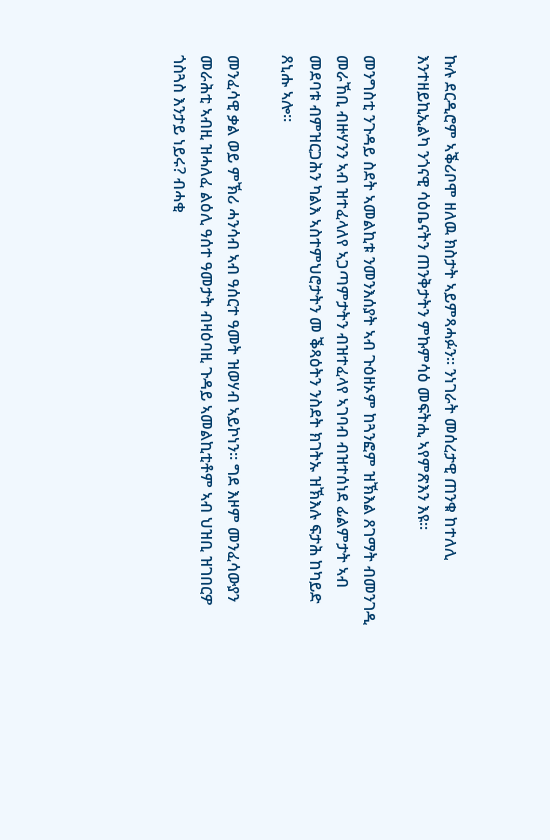ኩሉ ደርዲሮም ኣቕሪቦሞ ዘለዉ ክስታት ኣይምጻሓፉን። ንነገራት መሰረታዊ ጠንቁ ከተለሊ እንተዘይኪኢልካ ንጎናዊ ሳዕቤናትን ጠንቅታትን ምኩምሳዕ መፍትሒ ኣየምጽእን እዩ።

መንግስቲ ንጉዳይ ስደት ኣመልኪቱ ንመንእሰያት ኣብ ጉዕዘኦም ከጓንፎም ዝኽእል ጸገማት ብመንገዲ መራኸቢ ብዙሃንን ኣብ ዝተፈላለየ ኣጋጣምታትን ብዝተፈላየ ኣገባብ ብዝተሰነደ ፊልምታት ኣብ መደባቱ ብምዝርጋሕን ካልእ ኣስተምህሮታትን መ ቕጻዕትን ንስደት ክገትኡ ዝኽእሉ ፍታሕ ከካይድ ጸኒሑ ኣሎ።

መንፈሳዊ ቃል ወይ ምኽሪ ሓንሳብ ኣብ ዓሰርተ ዓመት ዝወሃብ ኣይኮነን። ግደ እዞም መንፈሳውያን መራሕቲ ኣብዚ ዝሓለፈ ልዕሊ ዓሰተ ዓመታት ብዛዕባዚ ጉዳይ ኣመልኪቲቶም ኣብ ህዝቢ ዝገበርዎ ጎስጓስ እንታይ ነይሩ? ብሓቂ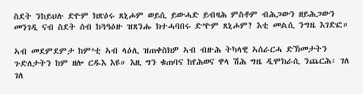ስደት ንከይህሉ ድዮም ክጽዕሩ ጸኒሖም ወይሲ ይውሓድ ይብዛሕ ምስቶም ብሕጋውን ዘይሕጋውን መንገዲ ናብ ስደት ሰብ ከጓዓዕዙ ዝጸንሑ ክተሓባበሩ ድ’ዮም ጸኒሖም? እቲ መልሲ ንግዜ እገድፎ።

ኣብ መደምደምታ ከም’ቲ ኣብ ላዕሊ ዝጠቀስክዎ ኣብ ብዙሕ ትካላዊ ኣሰራርሓ ድኽመታትን ጉድለታትን ከም ዘሎ ርዱእ እዩ። እዚ ግን ቁጠባና ከየሕወና ዋላ ሽሕ ግዜ ዲሞክራሲ ንጨርሕ፡ ገለ ገለ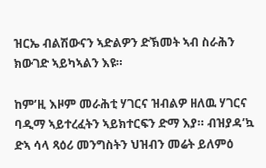ዝርኤ ብልሽውናን ኣድልዎን ድኽመት ኣብ ስራሕን ክውገድ ኣይካኣልን እዩ።

ከም’ዚ እዞም መራሕቲ ሃገርና ዝብልዎ ዘለዉ ሃገርና ባዲማ ኣይተረፈትን ኣይክተርፍን ድማ እያ። ብዝያዳ’ኳ ድኣ ሳላ ጻዕሪ መንግስትን ህዝብን መሬት ይለምዕ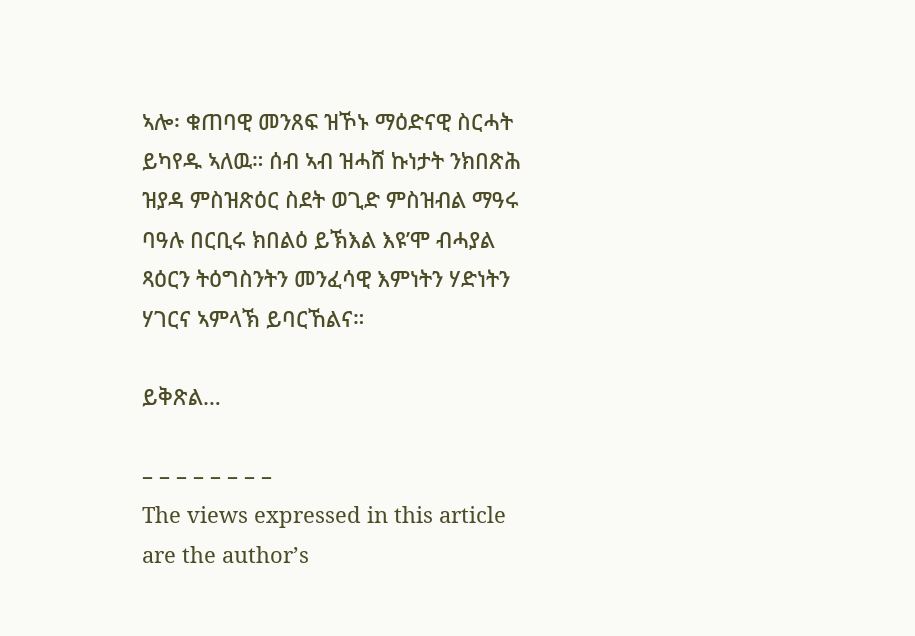ኣሎ፡ ቁጠባዊ መንጸፍ ዝኾኑ ማዕድናዊ ስርሓት ይካየዱ ኣለዉ። ሰብ ኣብ ዝሓሸ ኩነታት ንክበጽሕ ዝያዳ ምስዝጽዕር ስደት ወጊድ ምስዝብል ማዓሩ ባዓሉ በርቢሩ ክበልዕ ይኽእል እዩ’ሞ ብሓያል ጻዕርን ትዕግስንትን መንፈሳዊ እምነትን ሃድነትን ሃገርና ኣምላኽ ይባርኸልና።

ይቅጽል…

– – – – – – – –
The views expressed in this article are the author’s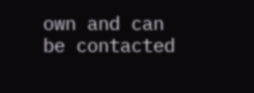own and can be contacted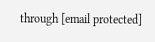through [email protected]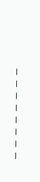– – – – – – – –